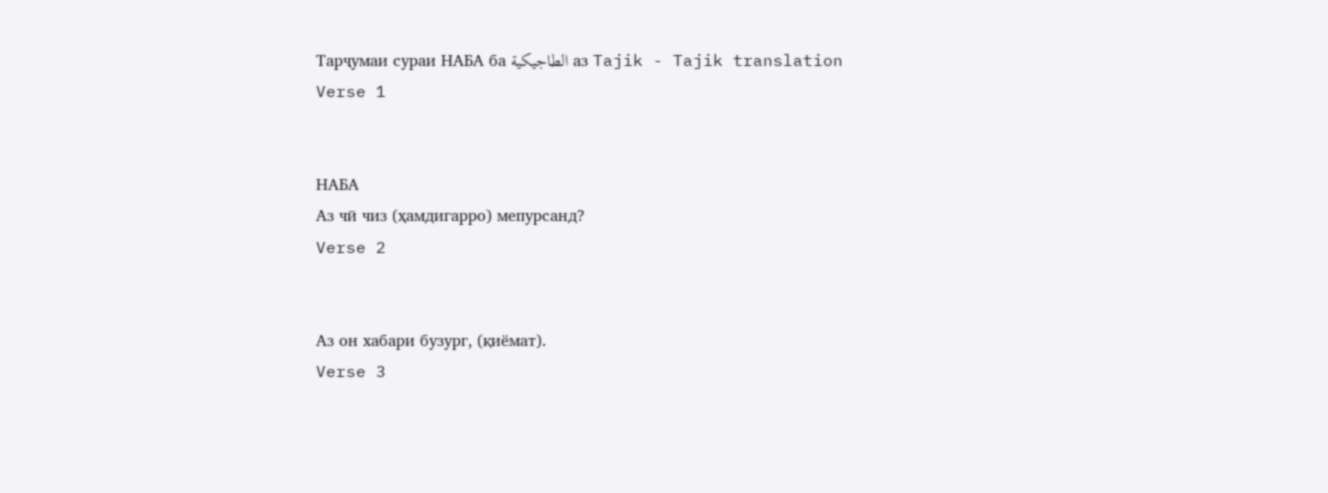Тарҷумаи сураи НАБА ба الطاجيكية аз Tajik - Tajik translation
Verse 1


НАБА
Аз чӣ чиз (ҳамдигарро) мепурсанд?
Verse 2


Аз он хабари бузург, (қиёмат).
Verse 3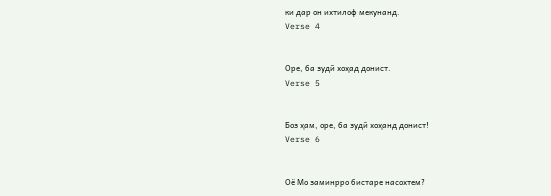ки дар он ихтилоф мекунанд.
Verse 4


Оре, ба зудӣ хоҳад донист.
Verse 5


Боз ҳам, оре, ба зудӣ хоҳанд донист!
Verse 6


Оё Мо заминрро бистаре насохтем?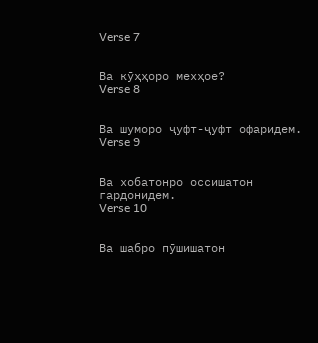Verse 7


Ва кӯҳҳоро мехҳое?
Verse 8


Ва шуморо ҷуфт-ҷуфт офаридем.
Verse 9


Ва хобатонро оссишатон гардонидем.
Verse 10


Ва шабро пӯшишатон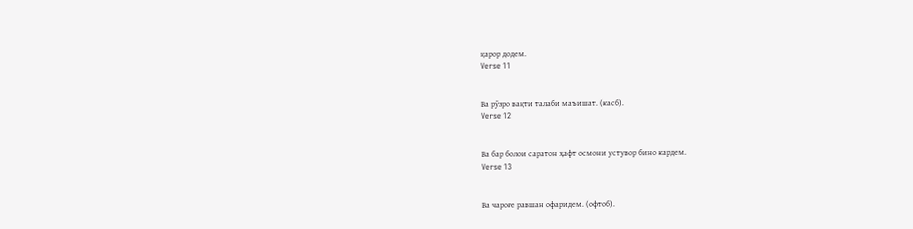қарор додем.
Verse 11


Ва рӯзро вақти талаби маъишат. (касб).
Verse 12


Ва бар болои саратон ҳафт осмони устувор бино кардем.
Verse 13


Ва чароғе равшан офаридем. (офтоб).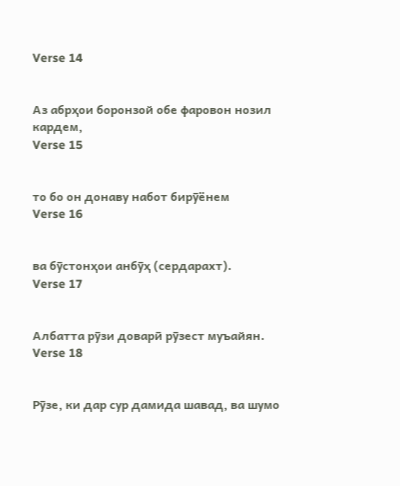Verse 14


Аз абрҳои боронзой обе фаровон нозил кардем,
Verse 15


то бо он донаву набот бирӯёнем
Verse 16


ва бӯстонҳои анбӯҳ (сердарахт).
Verse 17


Албатта рӯзи доварӣ рӯзест муъайян.
Verse 18


Рӯзе, ки дар сур дамида шавад, ва шумо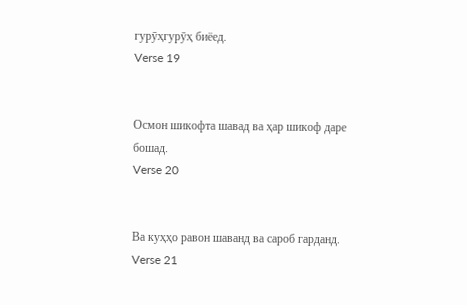гурӯҳгурӯҳ биёед.
Verse 19


Осмон шикофта шавад ва ҳар шикоф даре бошад.
Verse 20


Ва куҳҳо равон шаванд ва сароб гарданд.
Verse 21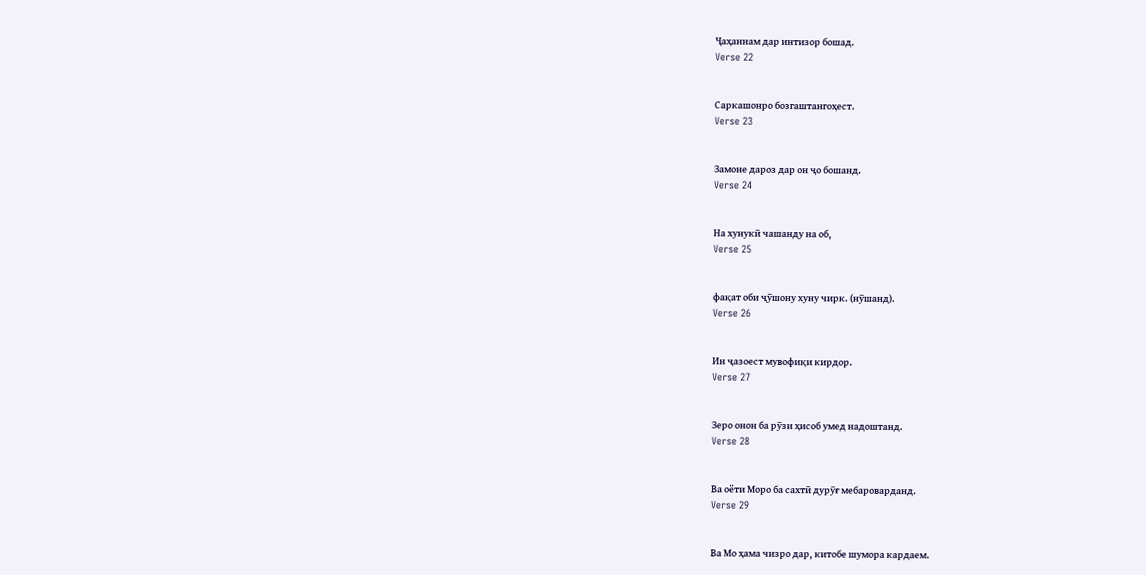Ҷаҳаннам дар интизор бошад.
Verse 22


Саркашонро бозгаштангоҳест.
Verse 23


Замоне дароз дар он ҷо бошанд.
Verse 24


На хунукӣ чашанду на об,
Verse 25


фақат оби ҷӯшону хуну чирк. (нӯшанд).
Verse 26


Ин ҷазоест мувофиқи кирдор.
Verse 27


Зеро онон ба рӯзи ҳисоб умед надоштанд.
Verse 28


Ва оёти Моро ба сахтӣ дурӯғ мебароварданд.
Verse 29


Ва Мо ҳама чизро дар, китобе шумора кардаем.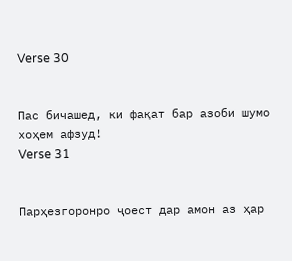Verse 30


Пас бичашед, ки фақат бар азоби шумо хоҳем афзуд!
Verse 31


Парҳезгоронро ҷоест дар амон аз ҳар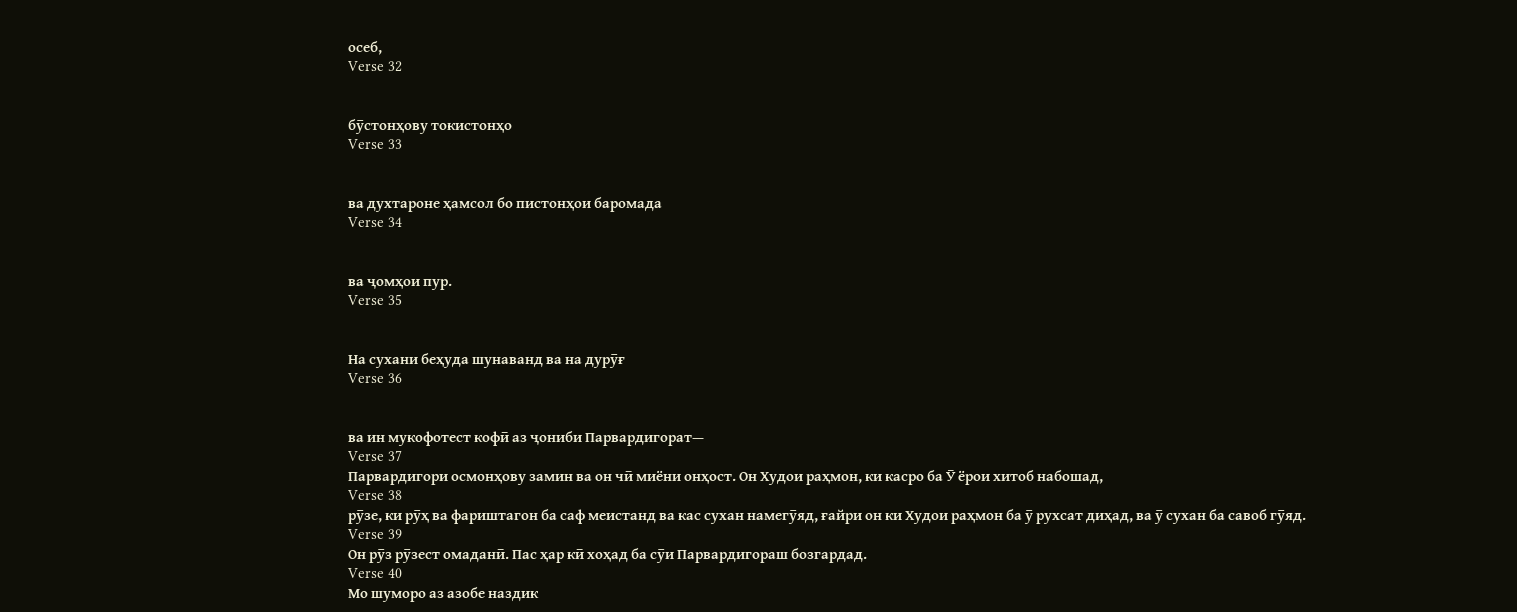осеб,
Verse 32


бӯстонҳову токистонҳо
Verse 33


ва духтароне ҳамсол бо пистонҳои баромада
Verse 34


ва ҷомҳои пур.
Verse 35


На сухани беҳуда шунаванд ва на дурӯғ
Verse 36


ва ин мукофотест кофӣ аз ҷониби Парвардигорат—
Verse 37
Парвардигори осмонҳову замин ва он чӣ миёни онҳост. Он Худои раҳмон, ки касро ба Ӯ ёрои хитоб набошад,
Verse 38
рӯзе, ки рӯҳ ва фариштагон ба саф меистанд ва кас сухан намегӯяд, ғайри он ки Худои раҳмон ба ӯ рухсат диҳад, ва ӯ сухан ба савоб гӯяд.
Verse 39
Он рӯз рӯзест омаданӣ. Пас ҳар кӣ хоҳад ба сӯи Парвардигораш бозгардад.
Verse 40
Мо шуморо аз азобе наздик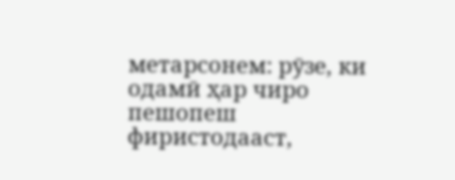метарсонем: рӯзе, ки одамӣ ҳар чиро пешопеш фиристодааст,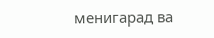менигарад ва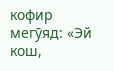кофир мегӯяд: «Эй кош,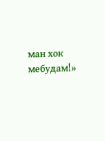ман хок мебудам!»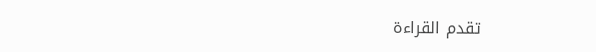تقدم القراءة